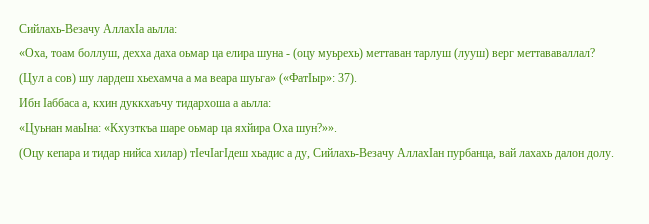Сийлахь-Везачу АллахIа аьлла:
«Оха, тоам боллуш, дехха даха оьмар ца елира шуна - (оцу муьрехь) меттаван тарлуш (лууш) верг меттававаллал? (Цул а сов) шу лардеш хьехамча а ма веара шуьга» («ФатIыр»: 37).
Ибн Iаббаса а, кхин дуккхаъчу тидархоша а аьлла:
«Цуьнан маьIна: «Кхузткъа шаре оьмар ца яхйира Оха шун?»».
(Оцу кепара и тидар нийса хилар) тIечIагIдеш хьадис а ду, Сийлахь-Везачу АллахIан пурбанца, вай лахахь далон долу.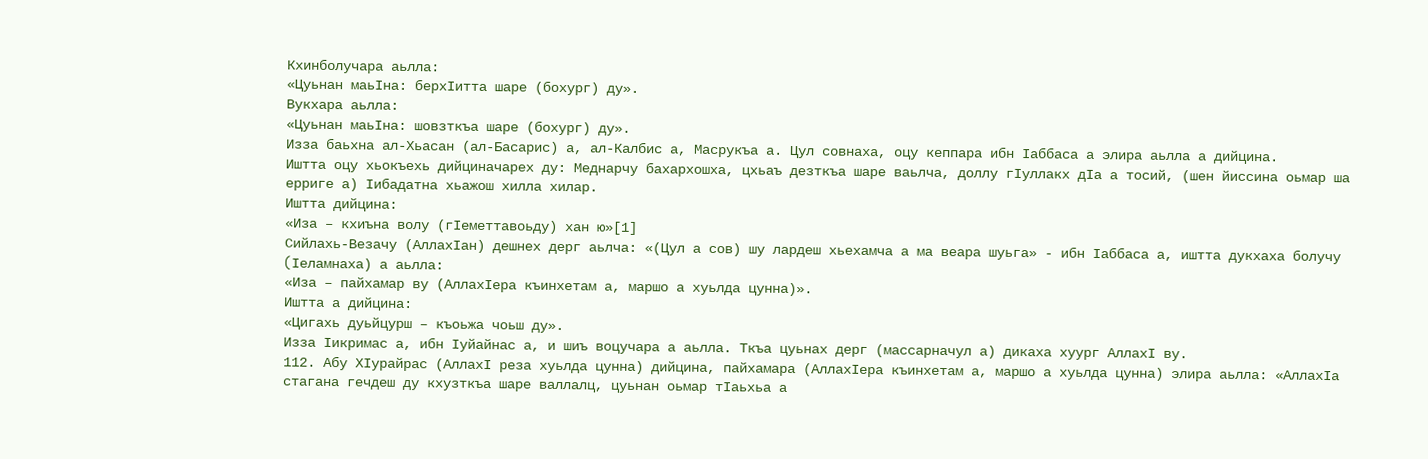Кхинболучара аьлла:
«Цуьнан маьIна: берхIитта шаре (бохург) ду».
Вукхара аьлла:
«Цуьнан маьIна: шовзткъа шаре (бохург) ду».
Изза баьхна ал-Хьасан (ал-Басарис) а, ал-Калбис а, Масрукъа а. Цул совнаха, оцу кеппара ибн Iаббаса а элира аьлла а дийцина.
Иштта оцу хьокъехь дийциначарех ду: Меднарчу бахархошха, цхьаъ дезткъа шаре ваьлча, доллу гIуллакх дIа а тосий, (шен йиссина оьмар ша ерриге а) Iибадатна хьажош хилла хилар.
Иштта дийцина:
«Иза – кхиъна волу (гIеметтавоьду) хан ю»[1]
Сийлахь-Везачу (АллахIан) дешнех дерг аьлча: «(Цул а сов) шу лардеш хьехамча а ма веара шуьга» - ибн Iаббаса а, иштта дукхаха болучу (Iеламнаха) а аьлла:
«Иза – пайхамар ву (АллахIера къинхетам а, маршо а хуьлда цунна)».
Иштта а дийцина:
«Цигахь дуьйцурш – къоьжа чоьш ду».
Изза Iикримас а, ибн Iуйайнас а, и шиъ воцучара а аьлла. Ткъа цуьнах дерг (массарначул а) дикаха хуург АллахI ву.
112. Абу ХIурайрас (АллахI реза хуьлда цунна) дийцина, пайхамара (АллахIера къинхетам а, маршо а хуьлда цунна) элира аьлла: «АллахIа стагана гечдеш ду кхузткъа шаре валлалц, цуьнан оьмар тIаьхьа а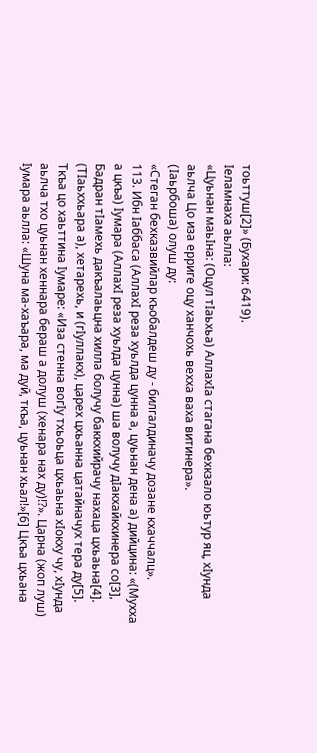тоьттуш[2]» (Бухари: 6419).
Iеламнаха аьлла:
«Цуьнан маьIна: (Оцул тIаьхьа) АллахIа стагана бехкзало юьтур яц, хIунда аьлча Цо иза ерриге оцу ханчохь вехха ваха витинера».
(Iаьрбоша) олуш ду:
«Стеган бехказвийлар къобалдеш ду - билгалдиначу дозане кхаччалц».
113. Ибн Iаббаса (АллахI реза хуьлда цунна а, цуьнан дена а) дийцина: «(Мухха а цкъа) Iумара (АллахI реза хуьлда цунна) ша волучу дIакхайкхинера со[3], Бадран тIамехь дакъалаьцна хилла болучу баккхийрачу нахаца цхьаьна[4]. (ТIаьххьара а), хетарехь, и (гIуллакх), царех цхьанна цатайначух тера ду[5]. Ткъа цо хаьттина Iумаре: «Иза стенна вогIу тхьоьца цхьаьна хIокху чу, хIунда аьлча тхо цуьнан хеннара бераш а долуш (хенара нах ду)!?». Царна (жоп луш) Iумара аьлла: «Шуна ма-хаъара, ма дуй, ткъа, цуьнан хьал!»[6] Цкъа цхьана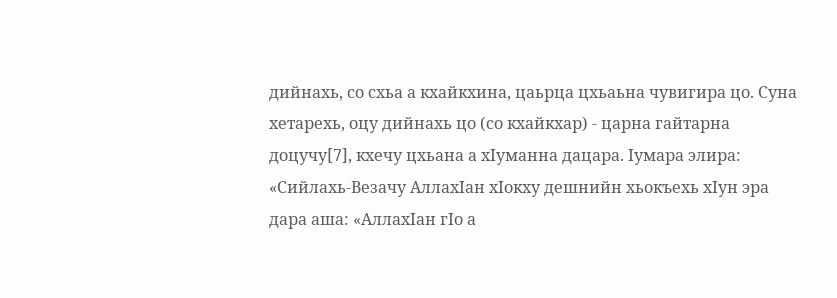дийнахь, со схьа а кхайкхина, цаьрца цхьаьна чувигира цо. Суна хетарехь, оцу дийнахь цо (со кхайкхар) - царна гайтарна доцучу[7], кхечу цхьана а хIуманна дацара. Iумара элира: «Сийлахь-Везачу АллахIан хIокху дешнийн хьокъехь хIун эра дара аша: «АллахIан гIо а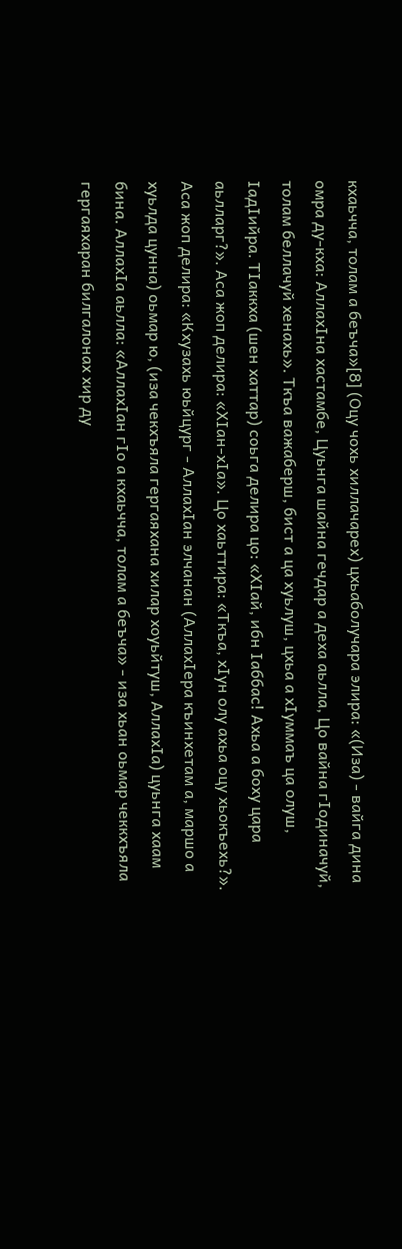кхаьчча, толам а беъча»[8] (Оцу чохь хиллачарех) цхьаболучара элира: «(Иза) - вайга дина омра ду-кха: АллахIна хастамбе, Цуьнга шайна гечдар а деха аьлла, Цо вайна гIодиначуй, толам беллачуй хенахь». Ткъа важаберш, бист а ца хуьлуш, цхьа а хIуммаъ ца олуш, IадIийра. ТIаккха (шен хаттар) соьга делира цо: «ХIай, ибн Iаббас! Ахьа а боху цара аьлларг?». Аса жоп делира: «ХIан-хIа». Цо хаьттира: «Ткъа, хIун олу ахьа оцу хьокъехь?». Аса жоп делира: «Кхузахь юьйцург - АллахIан элчанан (АллахIера къинхетам а, маршо а хуьлда цунна) оьмар ю, (иза чекхъяла гергаяхана хилар хоуьйтуш, АллахIа) цуьнга хаам бина. АллахIа аьлла: «АллахIан гIо а кхаьчча, толам а беъча» - иза хьан оьмар чеккхъяла гергаяхаран билгалонах хир ду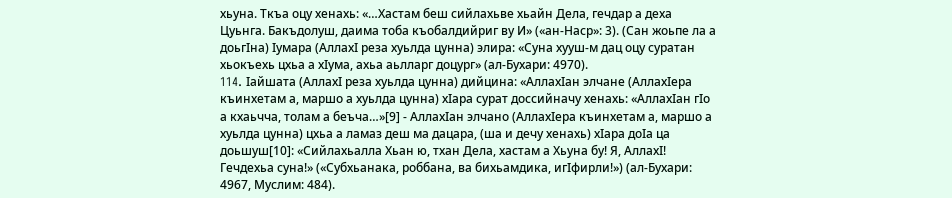хьуна. Ткъа оцу хенахь: «…Хастам беш сийлахьве хьайн Дела, гечдар а деха Цуьнга. Бакъдолуш, даима тоба къобалдийриг ву И» («ан-Наср»: 3). (Сан жоьпе ла а доьгIна) Iумара (АллахI реза хуьлда цунна) элира: «Суна хууш-м дац оцу суратан хьокъехь цхьа а хIума, ахьа аьлларг доцург» (ал-Бухари: 4970).
114. Iайшата (АллахI реза хуьлда цунна) дийцина: «АллахIан элчане (АллахIера къинхетам а, маршо а хуьлда цунна) хIара сурат доссийначу хенахь: «АллахIан гIо а кхаьчча, толам а беъча…»[9] - АллахIан элчано (АллахIера къинхетам а, маршо а хуьлда цунна) цхьа а ламаз деш ма дацара, (ша и дечу хенахь) хIара доIа ца доьшуш[10]: «Сийлахьалла Хьан ю, тхан Дела, хастам а Хьуна бу! Я, АллахI! Гечдехьа суна!» («Субхьанака, роббана, ва бихьамдика, игIфирли!») (ал-Бухари: 4967, Муслим: 484).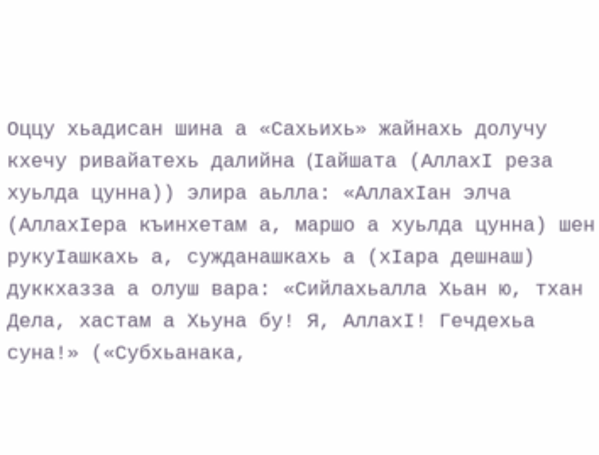Оццу хьадисан шина а «Сахьихь» жайнахь долучу кхечу ривайатехь далийна (Iайшата (АллахI реза хуьлда цунна)) элира аьлла: «АллахIан элча (АллахIера къинхетам а, маршо а хуьлда цунна) шен рукуIашкахь а, сужданашкахь а (хIара дешнаш) дуккхазза а олуш вара: «Сийлахьалла Хьан ю, тхан Дела, хастам а Хьуна бу! Я, АллахI! Гечдехьа суна!» («Субхьанака,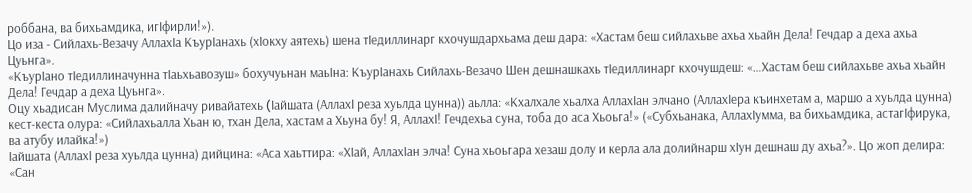роббана, ва бихьамдика, игIфирли!»).
Цо иза - Сийлахь-Везачу АллахIа КъурIанахь (хIокху аятехь) шена тIедиллинарг кхочушдархьама деш дара: «Хастам беш сийлахьве ахьа хьайн Дела! Гечдар а деха ахьа Цуьнга».
«КъурIано тIедиллиначунна тIаьхьавозуш» бохучуьнан маьIна: КъурIанахь Сийлахь-Везачо Шен дешнашкахь тIедиллинарг кхочушдеш: «…Хастам беш сийлахьве ахьа хьайн Дела! Гечдар а деха Цуьнга».
Оцу хьадисан Муслима далийначу ривайатехь (Iайшата (АллахI реза хуьлда цунна)) аьлла: «Кхалхале хьалха АллахIан элчано (АллахIера къинхетам а, маршо а хуьлда цунна) кест-кеста олура: «Сийлахьалла Хьан ю, тхан Дела, хастам а Хьуна бу! Я, АллахI! Гечдехьа суна, тоба до аса Хьоьга!» («Субхьанака, АллахIумма, ва бихьамдика, астагIфирука, ва атубу илайка!»)
Iайшата (АллахI реза хуьлда цунна) дийцина: «Аса хаьттира: «ХIай, АллахIан элча! Суна хьоьгара хезаш долу и керла ала долийнарш хIун дешнаш ду ахьа?». Цо жоп делира: «Сан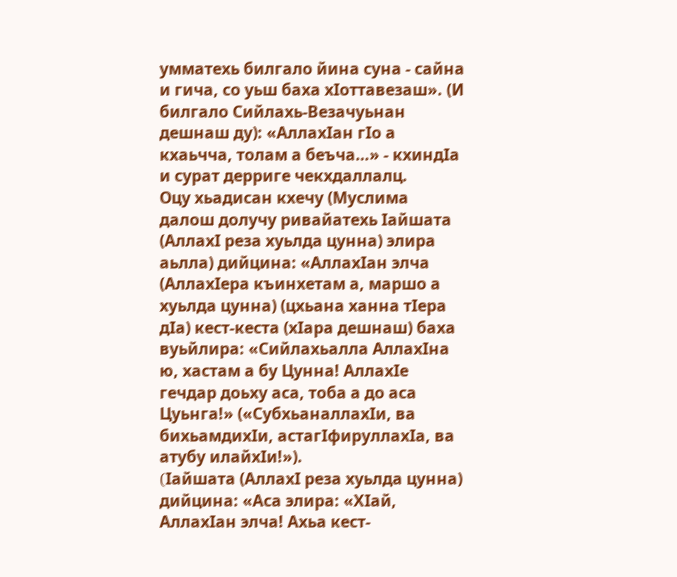умматехь билгало йина суна - сайна и гича, со уьш баха хIоттавезаш». (И билгало Сийлахь-Везачуьнан дешнаш ду): «АллахIан гIо а кхаьчча, толам а беъча…» - кхиндIа и сурат дерриге чекхдаллалц.
Оцу хьадисан кхечу (Муслима далош долучу ривайатехь Iайшата (АллахI реза хуьлда цунна) элира аьлла) дийцина: «АллахIан элча (АллахIера къинхетам а, маршо а хуьлда цунна) (цхьана ханна тIера дIа) кест-кеста (хIара дешнаш) баха вуьйлира: «Сийлахьалла АллахIна ю, хастам а бу Цунна! АллахIе гечдар доьху аса, тоба а до аса Цуьнга!» («СубхьаналлахIи, ва бихьамдихIи, астагIфируллахIа, ва атубу илайхIи!»).
(Iайшата (АллахI реза хуьлда цунна) дийцина: «Аса элира: «ХIай, АллахIан элча! Ахьа кест-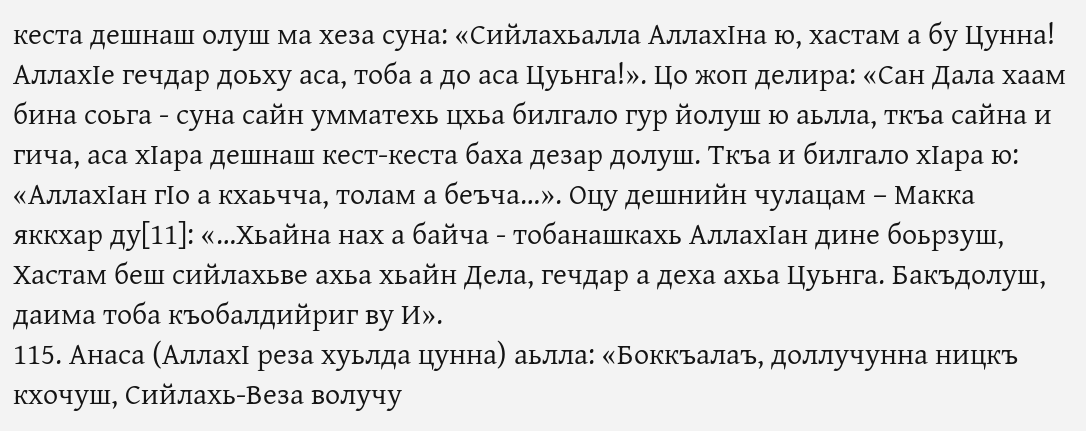кеста дешнаш олуш ма хеза суна: «Сийлахьалла АллахIна ю, хастам а бу Цунна! АллахIе гечдар доьху аса, тоба а до аса Цуьнга!». Цо жоп делира: «Сан Дала хаам бина соьга - суна сайн умматехь цхьа билгало гур йолуш ю аьлла, ткъа сайна и гича, аса хIара дешнаш кест-кеста баха дезар долуш. Ткъа и билгало хIара ю: «АллахIан гIо а кхаьчча, толам а беъча…». Оцу дешнийн чулацам – Макка яккхар ду[11]: «…Хьайна нах а байча - тобанашкахь АллахIан дине боьрзуш, Хастам беш сийлахьве ахьа хьайн Дела, гечдар а деха ахьа Цуьнга. Бакъдолуш, даима тоба къобалдийриг ву И».
115. Анаса (АллахI реза хуьлда цунна) аьлла: «Боккъалаъ, доллучунна ницкъ кхочуш, Сийлахь-Веза волучу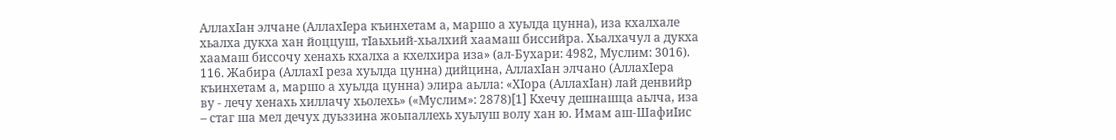АллахIан элчане (АллахIера къинхетам а, маршо а хуьлда цунна), иза кхалхале хьалха дукха хан йоццуш, тIаьхьий-хьалхий хаамаш биссийра. Хьалхачул а дукха хаамаш биссочу хенахь кхалха а кхелхира иза» (ал-Бухари: 4982, Муслим: 3016).
116. Жабира (АллахI реза хуьлда цунна) дийцина, АллахIан элчано (АллахIера къинхетам а, маршо а хуьлда цунна) элира аьлла: «ХIора (АллахIан) лай денвийр ву - лечу хенахь хиллачу хьолехь» («Муслим»: 2878)[1] Кхечу дешнашца аьлча, иза – стаг ша мел дечух дуьззина жоьпаллехь хуьлуш волу хан ю. Имам аш-ШафиIис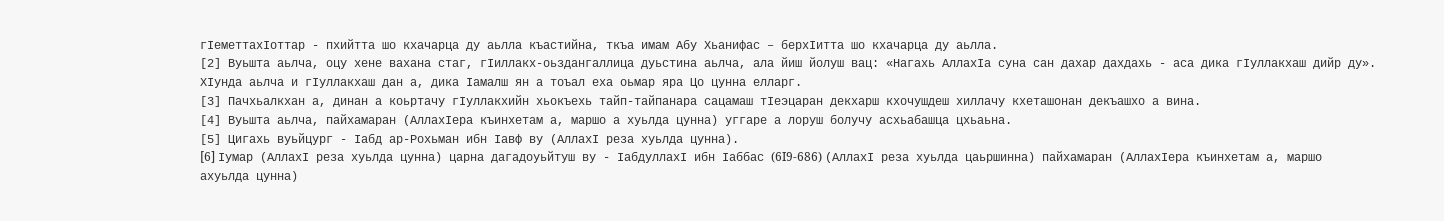гIеметтахIоттар - пхийтта шо кхачарца ду аьлла къастийна, ткъа имам Абу Хьанифас – берхIитта шо кхачарца ду аьлла.
[2] Вуьшта аьлча, оцу хене вахана стаг, гIиллакх-оьздангаллица дуьстина аьлча, ала йиш йолуш вац: «Нагахь АллахIа суна сан дахар дахдахь - аса дика гIуллакхаш дийр ду». ХIунда аьлча и гIуллакхаш дан а, дика Iамалш ян а тоъал еха оьмар яра Цо цунна елларг.
[3] Пачхьалкхан а, динан а коьртачу гIуллакхийн хьокъехь тайп-тайпанара сацамаш тIеэцаран декхарш кхочушдеш хиллачу кхеташонан декъашхо а вина.
[4] Вуьшта аьлча, пайхамаран (АллахIера къинхетам а, маршо а хуьлда цунна) уггаре а лоруш болучу асхьабашца цхьаьна.
[5] Цигахь вуьйцург - Iабд ар-Рохьман ибн Iавф ву (АллахI реза хуьлда цунна).
[6] Iумар (АллахI реза хуьлда цунна) царна дагадоуьйтуш ву - IабдуллахI ибн Iаббас (6I9-686) (АллахI реза хуьлда цаьршинна) пайхамаран (АллахIера къинхетам а, маршо ахуьлда цунна)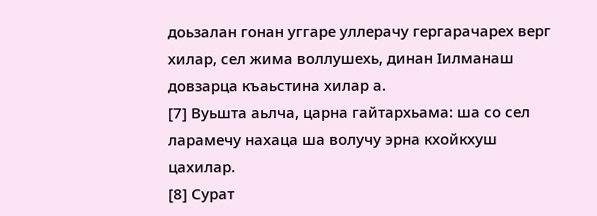доьзалан гонан уггаре уллерачу гергарачарех верг хилар, сел жима воллушехь, динан Iилманаш довзарца къаьстина хилар а.
[7] Вуьшта аьлча, царна гайтархьама: ша со сел ларамечу нахаца ша волучу эрна кхойкхуш цахилар.
[8] Сурат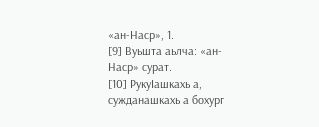«ан-Наср», 1.
[9] Вуьшта аьлча: «ан-Наср» сурат.
[10] РукуIашкахь а, сужданашкахь а бохург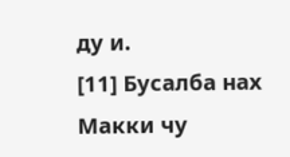ду и.
[11] Бусалба нах Макки чу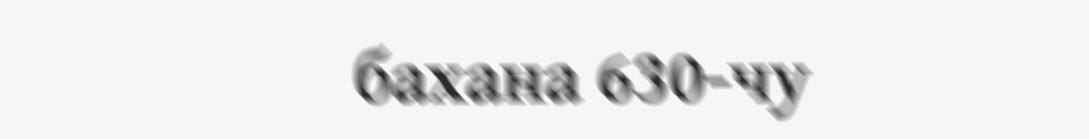бахана 630-чу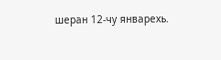шеран 12-чу январехь.